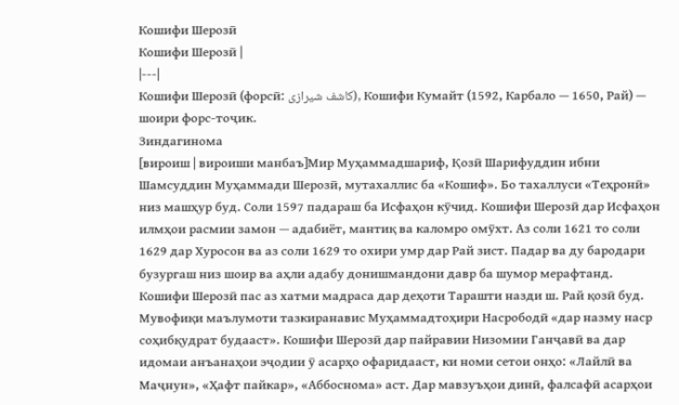Кошифи Шерозӣ
Кошифи Шерозӣ |
|---|
Кошифи Шерозӣ (форсӣ: کاشف شیرازی), Кошифи Кумайт (1592, Карбало — 1650, Рай) — шоири форс-тоҷик.
Зиндагинома
[вироиш | вироиши манбаъ]Мир Муҳаммадшариф, Қозӣ Шарифуддин ибни Шамсуддин Муҳаммади Шерозӣ, мутахаллис ба «Кошиф». Бо тахаллуси «Теҳронӣ» низ машҳур буд. Соли 1597 падараш ба Исфаҳон кӯчид. Кошифи Шерозӣ дар Исфаҳон илмҳои расмии замон — адабиёт, мантиқ ва каломро омӯхт. Аз соли 1621 то соли 1629 дар Хуросон ва аз соли 1629 то охири умр дар Рай зист. Падар ва ду бародари бузургаш низ шоир ва аҳли адабу донишмандони давр ба шумор мерафтанд. Кошифи Шерозӣ пас аз хатми мадраса дар деҳоти Тарашти назди ш. Рай қозӣ буд. Мувофиқи маълумоти тазкиранавис Муҳаммадтоҳири Насрободӣ «дар назму наср соҳибқудрат будааст». Кошифи Шерозӣ дар пайравии Низомии Ганҷавӣ ва дар идомаи анъанаҳои эҷодии ӯ асарҳо офаридааст, ки номи сетои онҳо: «Лайлӣ ва Маҷнун», «Ҳафт пайкар», «Аббоснома» аст. Дар мавзуъҳои динӣ, фалсафӣ асарҳои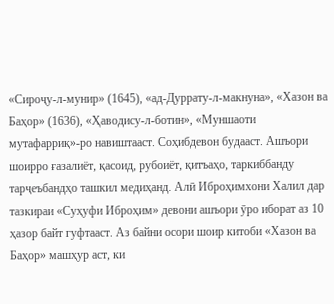«Сироҷу-л-мунир» (1645), «ад-Дуррату-л-макнуна», «Хазон ва Баҳор» (1636), «Ҳаводису-л-ботин», «Муншаоти мутафарриқ»-ро навиштааст. Соҳибдевон будааст. Ашъори шоирро ғазалиёт, қасоид, рубоиёт, қитъаҳо, таркиббанду тарҷеъбандҳо ташкил медиҳанд. Алӣ Иброҳимхони Халил дар тазкираи «Суҳуфи Иброҳим» девони ашъори ӯро иборат аз 10 ҳазор байт гуфтааст. Аз байни осори шоир китоби «Хазон ва Баҳор» машҳур аст, ки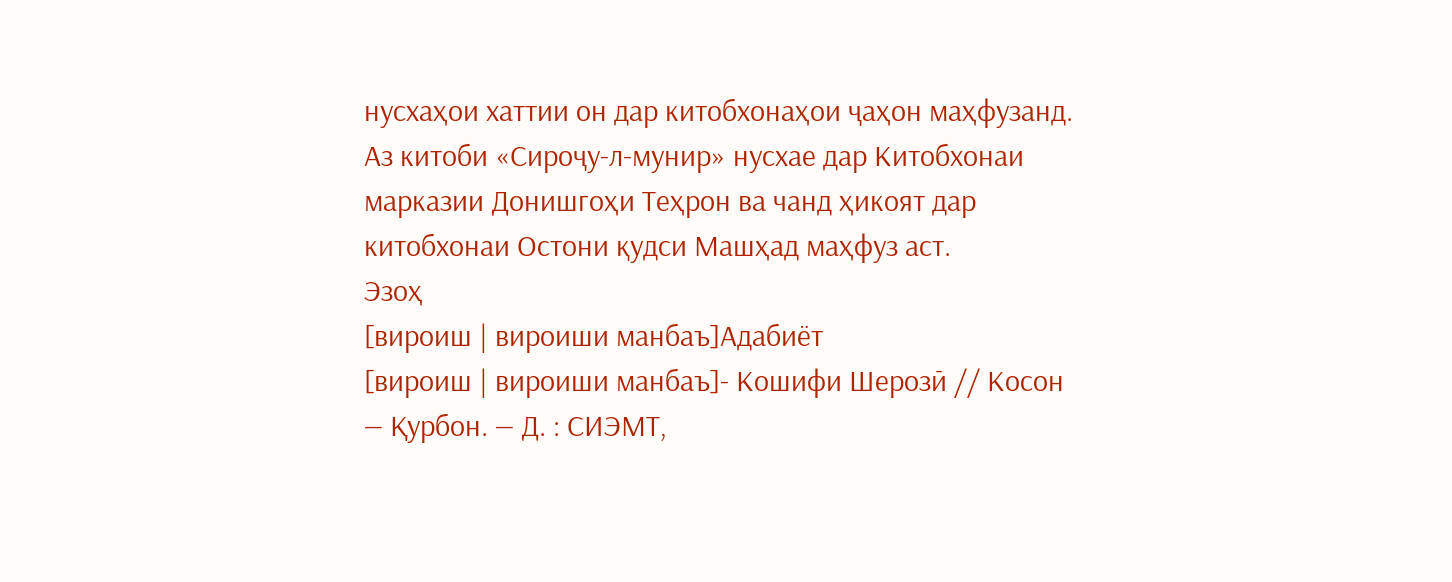нусхаҳои хаттии он дар китобхонаҳои ҷаҳон маҳфузанд. Аз китоби «Сироҷу-л-мунир» нусхае дар Китобхонаи марказии Донишгоҳи Теҳрон ва чанд ҳикоят дар китобхонаи Остони қудси Машҳад маҳфуз аст.
Эзоҳ
[вироиш | вироиши манбаъ]Адабиёт
[вироиш | вироиши манбаъ]- Кошифи Шерозӣ // Косон — Қурбон. — Д. : СИЭМТ,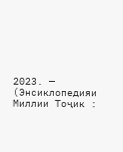2023. — (Энсиклопедияи Миллии Тоҷик :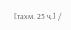[тахм. 25 ҷ.] /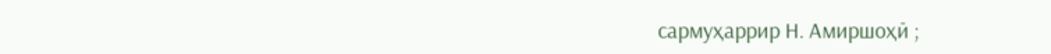сармуҳаррир Н. Амиршоҳӣ ;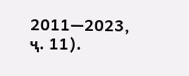2011—2023, ҷ. 11).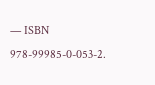— ISBN 978-99985-0-053-2.